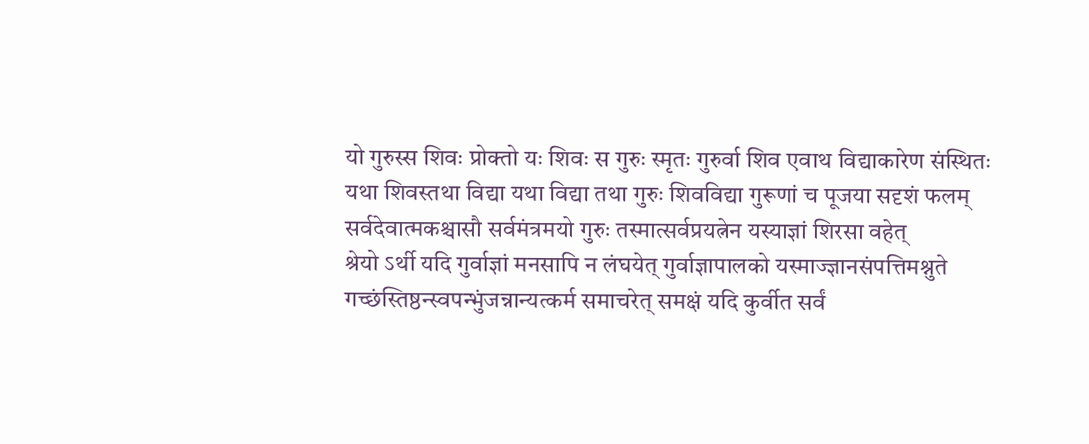यो गुरुस्स शिवः प्रोक्तो यः शिवः स गुरुः स्मृतः गुरुर्वा शिव एवाथ विद्याकारेण संस्थितः
यथा शिवस्तथा विद्या यथा विद्या तथा गुरुः शिवविद्या गुरूणां च पूजया सदृशं फलम्
सर्वदेवात्मकश्चासौ सर्वमंत्रमयो गुरुः तस्मात्सर्वप्रयत्नेन यस्याज्ञां शिरसा वहेत्
श्रेयो ऽर्थी यदि गुर्वाज्ञां मनसापि न लंघयेत् गुर्वाज्ञापालको यस्माज्ज्ञानसंपत्तिमश्नुते
गच्छंस्तिष्ठन्स्वपन्भुंजन्नान्यत्कर्म समाचरेत् समक्षं यदि कुर्वीत सर्वं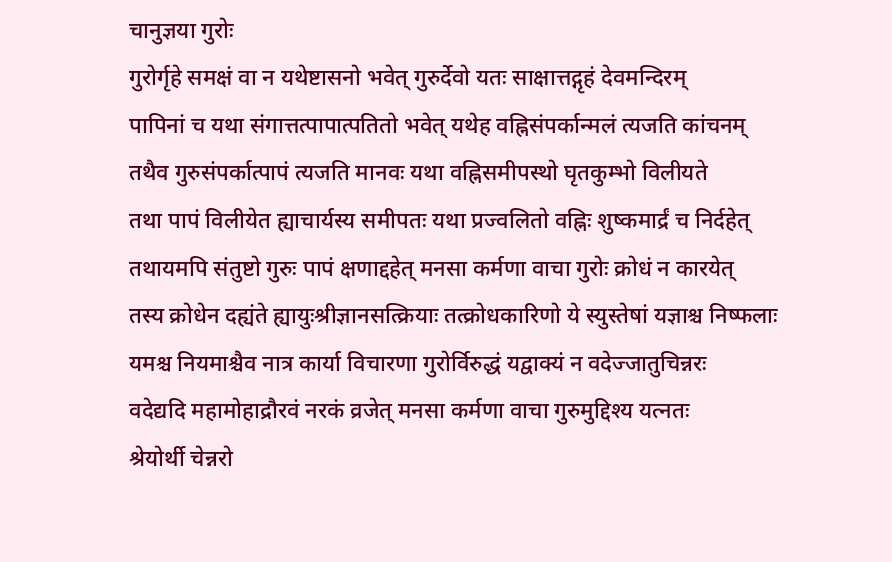चानुज्ञया गुरोः
गुरोर्गृहे समक्षं वा न यथेष्टासनो भवेत् गुरुर्देवो यतः साक्षात्तद्गृहं देवमन्दिरम्
पापिनां च यथा संगात्तत्पापात्पतितो भवेत् यथेह वह्निसंपर्कान्मलं त्यजति कांचनम्
तथैव गुरुसंपर्कात्पापं त्यजति मानवः यथा वह्निसमीपस्थो घृतकुम्भो विलीयते
तथा पापं विलीयेत ह्याचार्यस्य समीपतः यथा प्रज्वलितो वह्निः शुष्कमार्द्रं च निर्दहेत्
तथायमपि संतुष्टो गुरुः पापं क्षणाद्दहेत् मनसा कर्मणा वाचा गुरोः क्रोधं न कारयेत्
तस्य क्रोधेन दह्यंते ह्यायुःश्रीज्ञानसत्क्रियाः तत्क्रोधकारिणो ये स्युस्तेषां यज्ञाश्च निष्फलाः
यमश्च नियमाश्चैव नात्र कार्या विचारणा गुरोर्विरुद्धं यद्वाक्यं न वदेज्जातुचिन्नरः
वदेद्यदि महामोहाद्रौरवं नरकं व्रजेत् मनसा कर्मणा वाचा गुरुमुद्दिश्य यत्नतः
श्रेयोर्थी चेन्नरो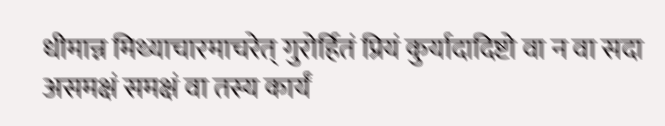धीमान्न मिथ्याचारमाचरेत् गुरोर्हितं प्रियं कुर्यादादिष्टो वा न वा सदा
असमक्षं समक्षं वा तस्य कार्यं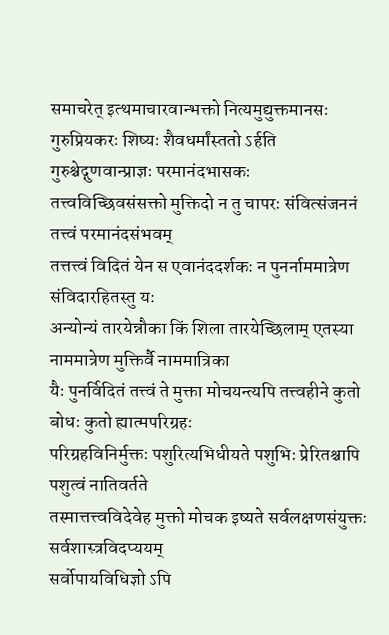समाचरेत् इत्थमाचारवान्भक्तो नित्यमुद्युक्तमानसः
गुरुप्रियकरः शिष्यः शैवधर्मांस्ततो ऽर्हति गुरुश्चेद्गुणवान्प्राज्ञः परमानंदभासकः
तत्त्वविच्छिवसंसक्तो मुक्तिदो न तु चापरः संवित्संजननं तत्त्वं परमानंदसंभवम्
तत्तत्त्वं विदितं येन स एवानंददर्शकः न पुनर्नाममात्रेण संविदारहितस्तु यः
अन्योन्यं तारयेन्नौका किं शिला तारयेच्छिलाम् एतस्या नाममात्रेण मुक्तिर्वै नाममात्रिका
यैः पुनर्विदितं तत्त्वं ते मुक्ता मोचयन्त्यपि तत्त्वहीने कुतो बोधः कुतो ह्यात्मपरिग्रहः
परिग्रहविनिर्मुक्तः पशुरित्यभिधीयते पशुभिः प्रेरितश्चापि पशुत्वं नातिवर्तते
तस्मात्तत्त्वविदेवेह मुक्तो मोचक इष्यते सर्वलक्षणसंयुक्तः सर्वशास्त्रविदप्ययम्
सर्वोपायविधिज्ञो ऽपि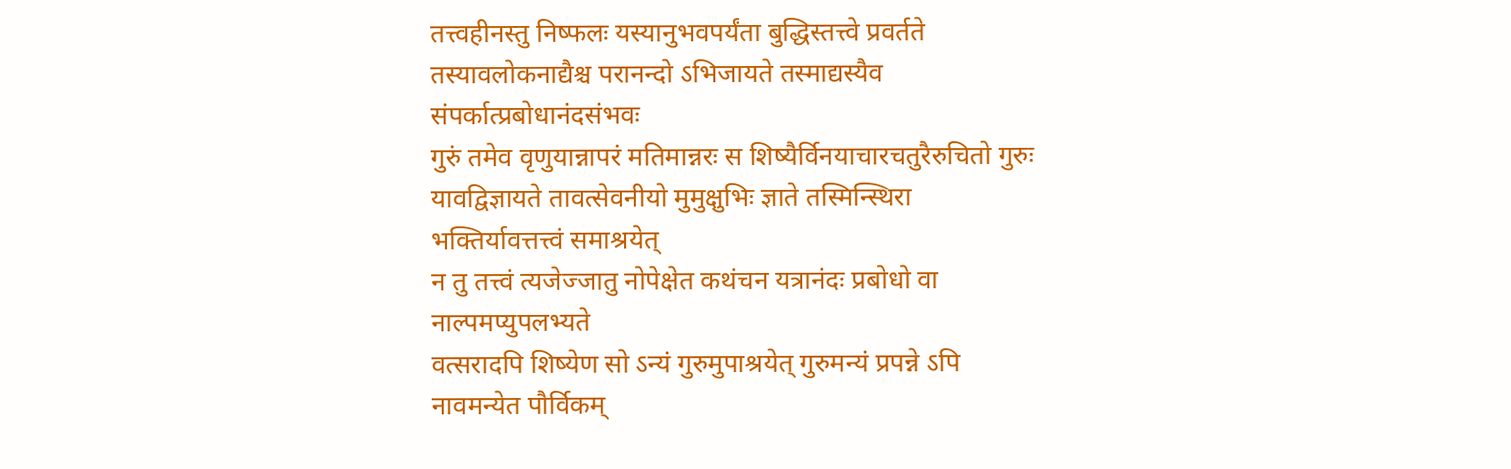तत्त्वहीनस्तु निष्फलः यस्यानुभवपर्यंता बुद्धिस्तत्त्वे प्रवर्तते
तस्यावलोकनाद्यैश्च परानन्दो ऽभिजायते तस्माद्यस्यैव संपर्कात्प्रबोधानंदसंभवः
गुरुं तमेव वृणुयान्नापरं मतिमान्नरः स शिष्यैर्विनयाचारचतुरैरुचितो गुरुः
यावद्विज्ञायते तावत्सेवनीयो मुमुक्षुभिः ज्ञाते तस्मिन्स्थिरा भक्तिर्यावत्तत्त्वं समाश्रयेत्
न तु तत्त्वं त्यजेज्जातु नोपेक्षेत कथंचन यत्रानंदः प्रबोधो वा नाल्पमप्युपलभ्यते
वत्सरादपि शिष्येण सो ऽन्यं गुरुमुपाश्रयेत् गुरुमन्यं प्रपन्ने ऽपि नावमन्येत पौर्विकम्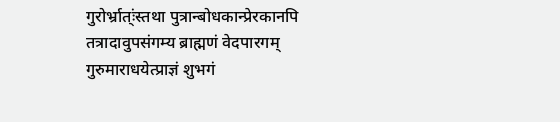गुरोर्भ्रात्ःंस्तथा पुत्रान्बोधकान्प्रेरकानपि
तत्रादावुपसंगम्य ब्राह्मणं वेदपारगम् गुरुमाराधयेत्प्राज्ञं शुभगं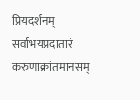प्रियदर्शनम्
सर्वाभयप्रदातारं करुणाक्रांतमानसम्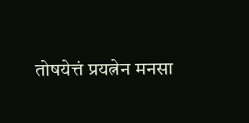तोषयेत्तं प्रयत्नेन मनसा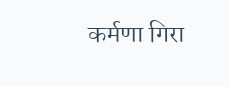कर्मणा गिरा